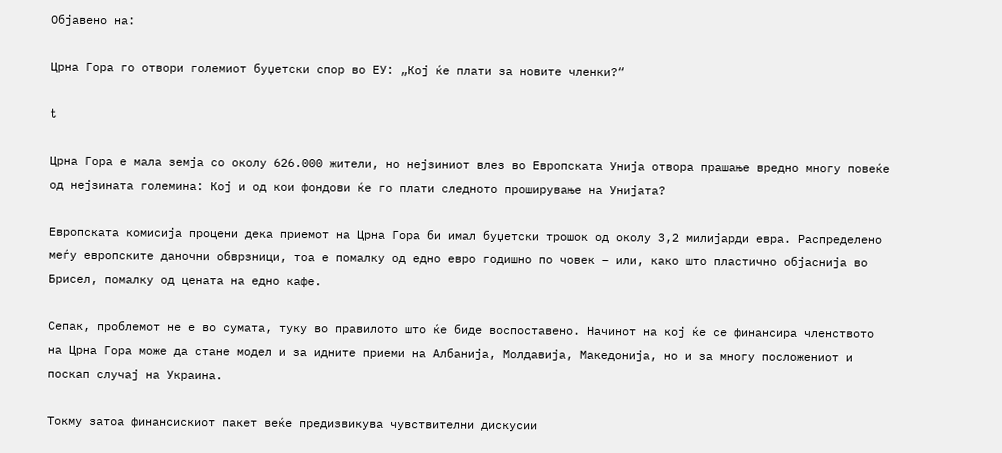Објавено на:

Црна Гора го отвори големиот буџетски спор во ЕУ: „Кој ќе плати за новите членки?“

t

Црна Гора е мала земја со околу 626.000 жители, но нејзиниот влез во Европската Унија отвора прашање вредно многу повеќе од нејзината големина: Кој и од кои фондови ќе го плати следното проширување на Унијата?

Европската комисија процени дека приемот на Црна Гора би имал буџетски трошок од околу 3,2 милијарди евра. Распределено меѓу европските даночни обврзници, тоа е помалку од едно евро годишно по човек – или, како што пластично објаснија во Брисел, помалку од цената на едно кафе.

Сепак, проблемот не е во сумата, туку во правилото што ќе биде воспоставено. Начинот на кој ќе се финансира членството на Црна Гора може да стане модел и за идните приеми на Албанија, Молдавија, Македонија, но и за многу посложениот и поскап случај на Украина.

Токму затоа финансискиот пакет веќе предизвикува чувствителни дискусии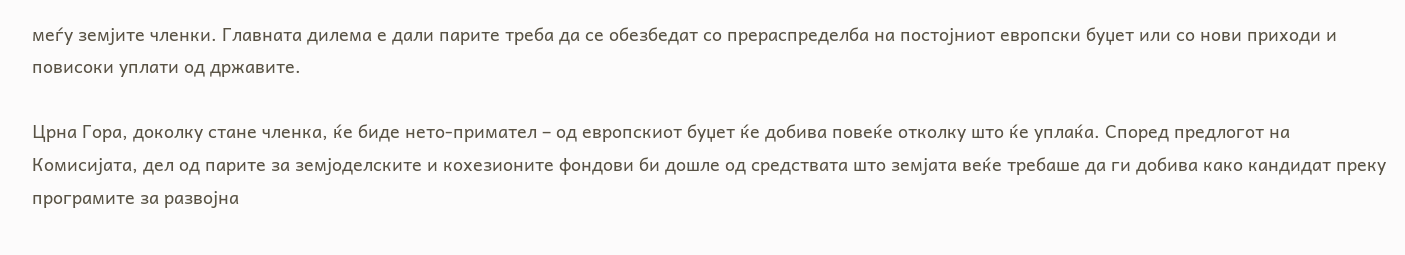меѓу земјите членки. Главната дилема е дали парите треба да се обезбедат со прераспределба на постојниот европски буџет или со нови приходи и повисоки уплати од државите.

Црна Гора, доколку стане членка, ќе биде нето-примател – од европскиот буџет ќе добива повеќе отколку што ќе уплаќа. Според предлогот на Комисијата, дел од парите за земјоделските и кохезионите фондови би дошле од средствата што земјата веќе требаше да ги добива како кандидат преку програмите за развојна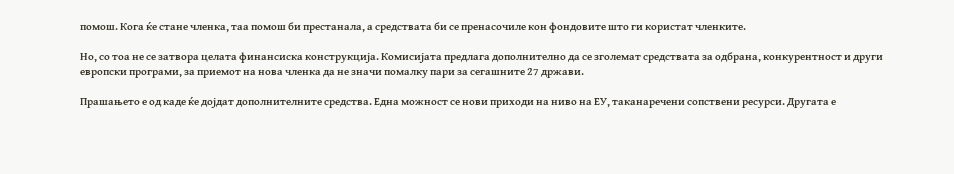помош. Кога ќе стане членка, таа помош би престанала, а средствата би се пренасочиле кон фондовите што ги користат членките.

Но, со тоа не се затвора целата финансиска конструкција. Комисијата предлага дополнително да се зголемат средствата за одбрана, конкурентност и други европски програми, за приемот на нова членка да не значи помалку пари за сегашните 27 држави.

Прашањето е од каде ќе дојдат дополнителните средства. Една можност се нови приходи на ниво на ЕУ, таканаречени сопствени ресурси. Другата е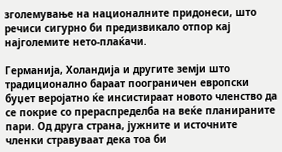зголемување на националните придонеси, што речиси сигурно би предизвикало отпор кај најголемите нето-плаќачи.

Германија, Холандија и другите земји што традиционално бараат поограничен европски буџет веројатно ќе инсистираат новото членство да се покрие со прераспределба на веќе планираните пари. Од друга страна, јужните и источните членки стравуваат дека тоа би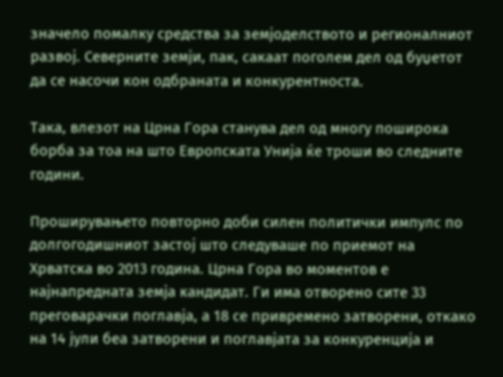значело помалку средства за земјоделството и регионалниот развој. Северните земји, пак, сакаат поголем дел од буџетот да се насочи кон одбраната и конкурентноста.

Така, влезот на Црна Гора станува дел од многу поширока борба за тоа на што Европската Унија ќе троши во следните години.

Проширувањето повторно доби силен политички импулс по долгогодишниот застој што следуваше по приемот на Хрватска во 2013 година. Црна Гора во моментов е најнапредната земја кандидат. Ги има отворено сите 33 преговарачки поглавја, а 18 се привремено затворени, откако на 14 јули беа затворени и поглавјата за конкуренција и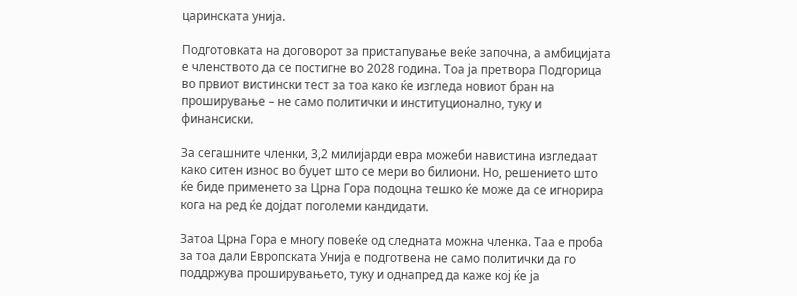царинската унија.

Подготовката на договорот за пристапување веќе започна, а амбицијата е членството да се постигне во 2028 година. Тоа ја претвора Подгорица во првиот вистински тест за тоа како ќе изгледа новиот бран на проширување – не само политички и институционално, туку и финансиски.

За сегашните членки, 3,2 милијарди евра можеби навистина изгледаат како ситен износ во буџет што се мери во билиони. Но, решението што ќе биде применето за Црна Гора подоцна тешко ќе може да се игнорира кога на ред ќе дојдат поголеми кандидати.

Затоа Црна Гора е многу повеќе од следната можна членка. Таа е проба за тоа дали Европската Унија е подготвена не само политички да го поддржува проширувањето, туку и однапред да каже кој ќе ја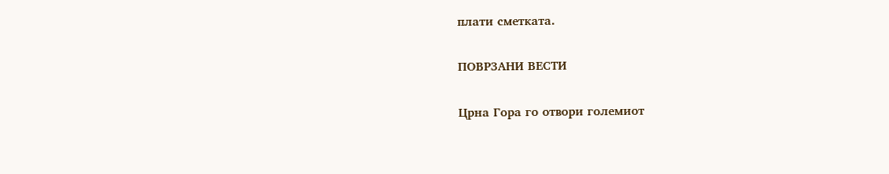плати сметката.

ПОВРЗАНИ ВЕСТИ

Црна Гора го отвори големиот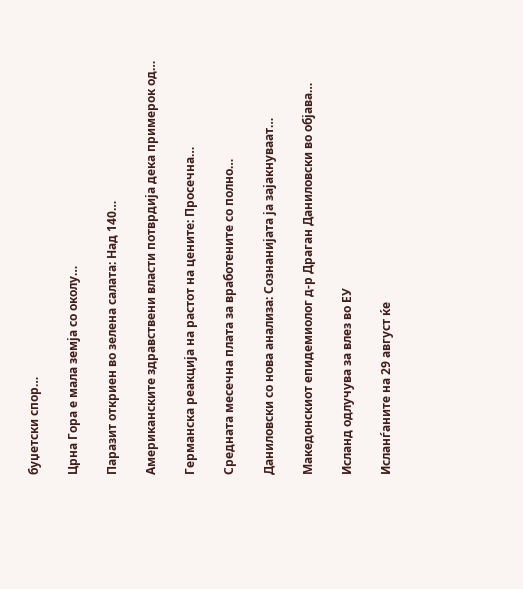буџетски спор…

Црна Гора е мала земја со околу…

Паразит откриен во зелена салата: Над 140…

Американските здравствени власти потврдија дека примерок од…

Германска реакција на растот на цените: Просечна…

Средната месечна плата за вработените со полно…

Даниловски со нова анализа: Сознанијата ја зајакнуваат…

Македонскиот епидемиолог д-р Драган Даниловски во објава…

Исланд одлучува за влез во ЕУ

Исланѓаните на 29 август ќе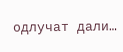одлучат дали…